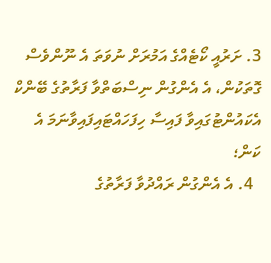3. ށަރުއީ ކޯޓެއްގެ އަމުރަށް ނުވަތަ އެ ނޫންވެސް ގޮތަކުން، އެ އެންގުން ނިސްބަތްވާ ފަރާތުގެ ބޭންކް އެކައުންޓުގައިވާ ފައިސާ ހިފަހައްޓައިފައިވާނަމަ އެ ކަން؛
  4. އެ އެންގުން ރައްދުވާ ފަރާތުގެ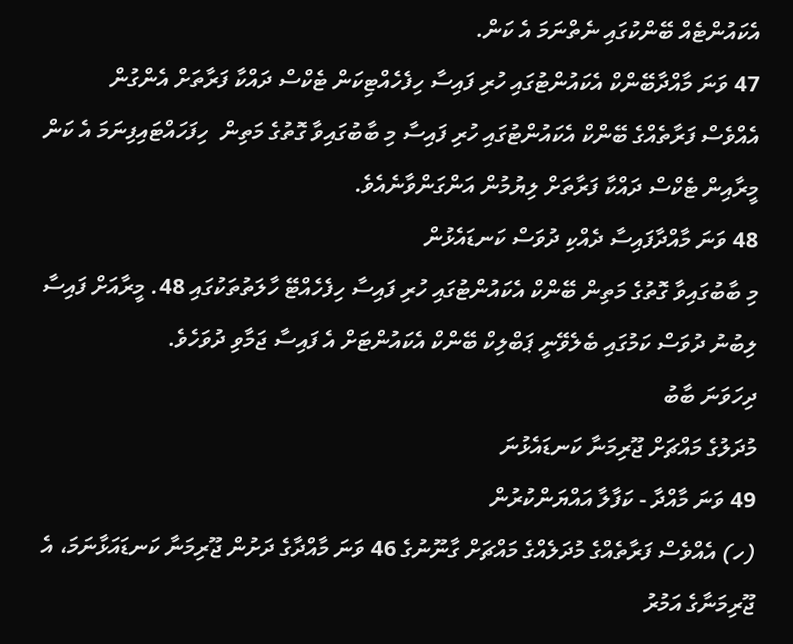އެކައުންޓެއް ބޭންކުގައި ނެތްނަމަ އެ ކަން.
47 ވަނަ މާއްދާބޭންކް އެކައުންޓުގައި ހުރި ފައިސާ ހިފެހެއްޓިކަން ޓެކްސް ދައްކާ ފަރާތަށް އެންގުން
އެއްވެސް ފަރާތެއްގެ ބޭންކް އެކައުންޓުގައި ހުރި ފައިސާ މި ބާބުގައިވާ ގޮތުގެ މަތިން  ހިފަހައްޓައިފިނަމަ އެ ކަން މީރާއިން ޓެކްސް ދައްކާ ފަރާތަށް ލިޔުމުން އަންގަންވާނެއެވެ.
48 ވަނަ މާއްދާފައިސާ ދެއްކި ދުވަސް ކަނޑައެޅުން
މި ބާބުގައިވާ ގޮތުގެ މަތިން ބޭންކް އެކައުންޓުގައި ހުރި ފައިސާ ހިފެހެއްޓޭ ހާލަތުތަކުގައި 48. މީރާއަށް ފައިސާ ލިބުނު ދުވަސް ކަމުގައި ބެލެވޭނީ ޕަބްލިކް ބޭންކް އެކައުންޓަށް އެ ފައިސާ ޖަމާވި ދުވަހެވެ.
ދިހަވަނަ ބާބު
މުދަލުގެ މައްޗަށް ޖޫރިމަނާ ކަނޑައެޅުނަ
49 ވަނަ މާއްދާ - ކަފާލާ އައްޔަންކުރުން
(ހ) އެއްވެސް ފަރާތެއްގެ މުދަލެއްގެ މައްޗަށް ގާނޫނުގެ 46 ވަނަ މާއްދާގެ ދަށުން ޖޫރިމަނާ ކަނޑައަޅާނަމަ، އެ ޖޫރިމަނާގެ އަމުރު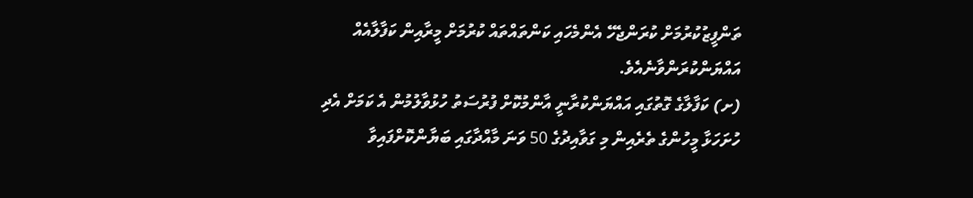ތަންފީޒުކުރުމަށް ކުރަންޖެހޭ އެންމެހައި ކަންތައްތައް ކުރުމަށް މީރާއިން ކަފާލާއެއް އައްޔަންކުރަންވާނެއެވެ.
(ށ) ކަފާލާގެ ގޮތުގައި އައްޔަންކުރާނީ އާންމުކޮށް ފުރުސަތު ހުޅުވާލުމުން އެ ކަމަށް އެދި ހުށަހަޅާ މީހުންގެ ތެރެއިން މި ގަވާއިދުގެ 50 ވަނަ މާއްދާގައި ބަޔާންކޮށްފައިވާ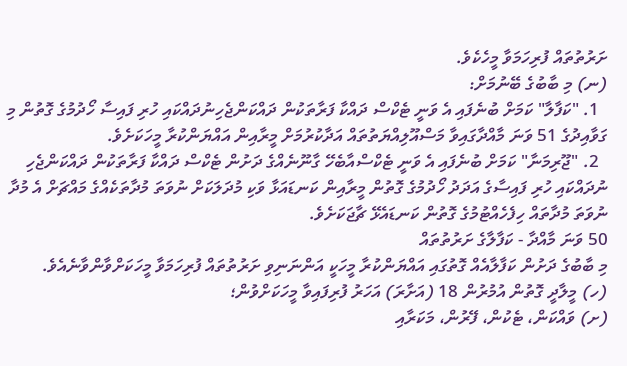ށަރުތުތައް ފުރިހަމަވާ މީހެކެވެ.
(ނ) މި ބާބުގެ ބޭނުމަށް:
  1. "ކަފާލާ" ކަމަށް ބުނެފައި އެ ވަނީ ޓެކްސް ދައްކާ ފަރާތަކުން ދައްކަންޖެހިނުދައްކައި ހުރި ފައިސާ ހޯދުމުގެ ގޮތުން މި ގަވާއިދުގެ 51 ވަނަ މާއްދާގައިވާ މަސްއޫލިއްޔަތުތައް އަދާކުރުމަށް މީރާއިން އައްޔަންކުރާ މީހަކަށެވެ.
  2. "ޖޫރިމަނާ" ކަމަށް ބުނެފައި އެ ވަނީ ޓެކްސްއާބެހޭ ގާނޫނެއްގެ ދަށުން ޓެކްސް ދައްކާ ފަރާތަކުން ދައްކަންޖެހި ނުދައްކައި ހުރި ފައިސާގެ އަދަދު ހޯދުމުގެ ގޮތުން މީރާއިން ކަނޑައަޅާ ވަކި މުދަލަކަށް ނުވަތަ މުދާތަކެއްގެ މައްޗަށް އެ މުދާ ނުވަތަ މުދާތައް ހިފެހެއްޓުމުގެ ގޮތުން ކަނޑައެޅޭ ޗާޖަކަށެވެ.
50 ވަނަ މާއްދާ - ކަފާލާގެ ށަރުތުތައް
މި ބާބުގެ ދަށުން ކަފާލާއެއް ގޮތުގައި އައްޔަންކުރާ މީހަކީ އަންނަނިވި ށަރުތުތައް ފުރިހަމަވާ މީހަކަށްވާންވާނެއެވެ.
(ހ) މީލާދީ ގޮތުން އުމުރުން 18 (އަށާރަ) އަހަރު ފުރިފައިވާ މީހަކަށްވުން؛
(ށ) ވައްކަން، ޓެކުން، ފޭރުން، މަކަރާއި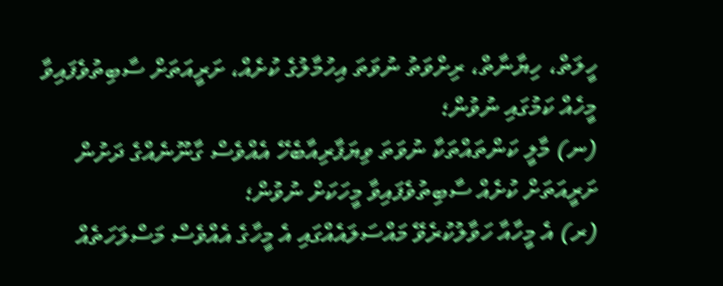ހީލަތް، ހިޔާނާތް، ރިށްވަތު ނުވަތަ އިހުމާލުގެ ކުށެއް، ށަރީއަތަށް ސާބިތުވެފައިވާ މީހެއް ކަމުގައި ނުވުން؛
(ނ) މާލީ ކަންތައްތަކާ ނުވަތަ ވިޔަފާރިއާބެހޭ އެއްވެސް ގާނޫނެއްގެ ދަށުން ށަރީއަތަށް ކުށެއް ސާބިތުވެފައިވާ މީހަކަށް ނުވުން؛
(ރ) އެ މީހާއާ ހަވާލުކުރެވޭ މައްސަލައެއްގައި އެ މީހާގެ އެއްވެސް މަސްލަހަތެއް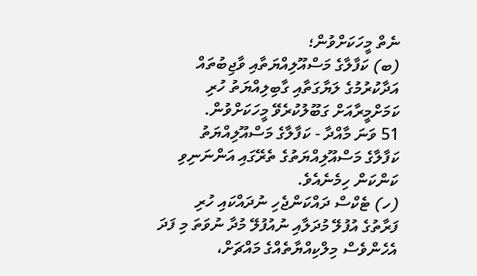ނެތް މީހަކަށްވުން؛
(ބ) ކަފާލާގެ މަސްއޫލިއްޔަތާއި ވާޖިބުތައް އަދާކުރުމުގެ ލަޔާގަތާއި ގާބިލިއްޔަތު ހުރި ކަމަށްމީރާއަށް ގަބޫލުކުރެވޭ މީހަކަށްވުން.
51 ވަނަ މާއްދާ - ކަފާލާގެ މަސްއޫލިއްޔަތު
ކަފާލާގެ މަސްއޫލިއްޔަތުގެ ތެރޭގައި އަންނަނިވި ކަންކަން ހިމެނެއެވެ.
(ހ) ޓެކްސް ދައްކަންޖެހި ނުދައްކައި ހުރި ފަރާތުގެ އުފުލޭ މުދަލާއި ނުއުފުލޭ މުދާ ނުވަތަ މި ފަދަ އެހެންވެސް މިލްކިއްޔާތެއްގެ މައްޗަށް،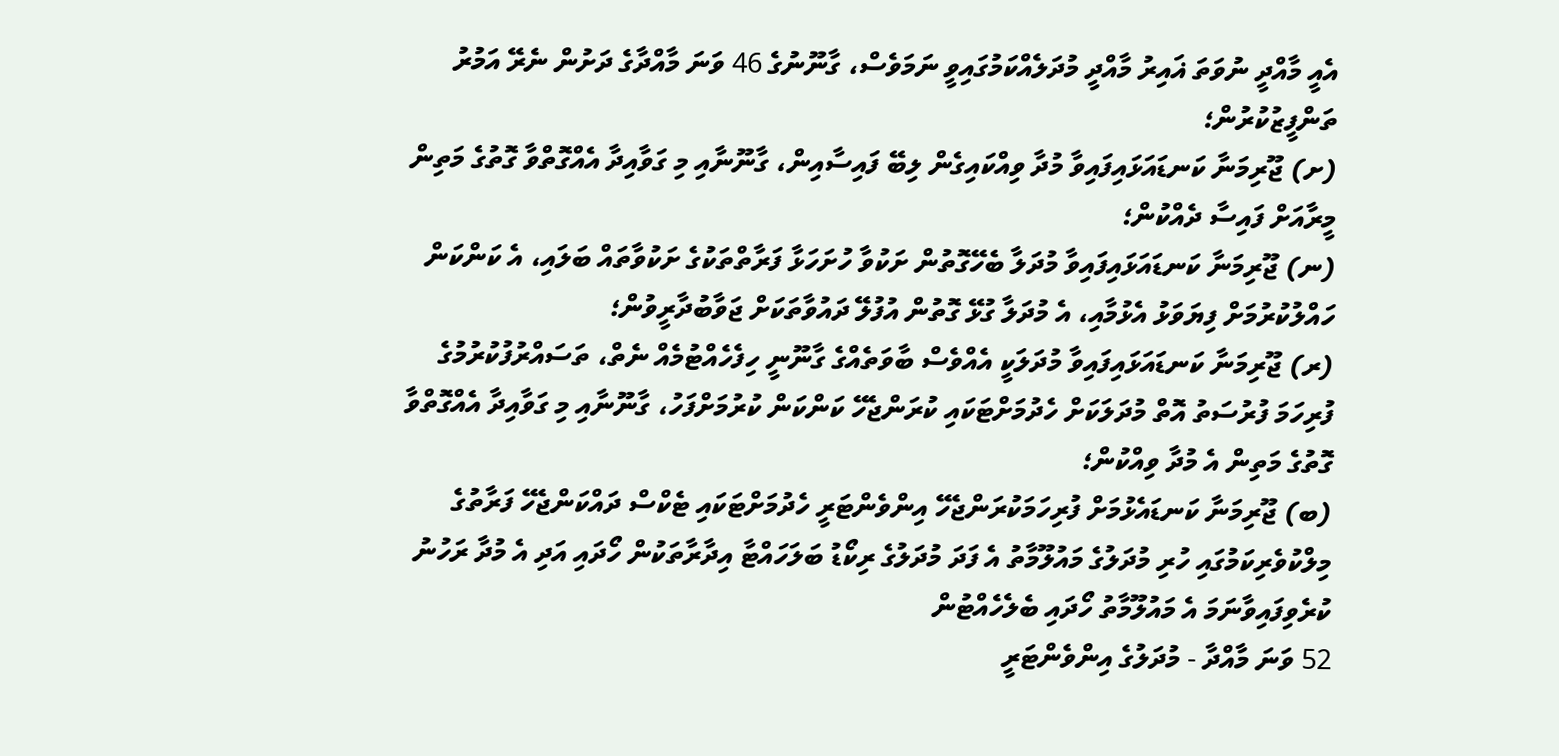އެއީ މާއްދީ ނުވަތަ ޣައިރު މާއްދީ މުދަލެއްކަމުގައިވީ ނަމަވެސް، ގާނޫނުގެ 46 ވަނަ މާއްދާގެ ދަށުން ނެރޭ އަމުރު ތަންފީޒުކުރުން؛
(ށ) ޖޫރިމަނާ ކަނޑައަޅައިފައިވާ މުދާ ވިއްކައިގެން ލިބޭ ފައިސާއިން، ގާނޫނާއި މި ގަވާއިދާ އެއްގޮތްވާ ގޮތުގެ މަތިން މީރާއަށް ފައިސާ ދެއްކުން؛
(ނ) ޖޫރިމަނާ ކަނޑައަޅައިފައިވާ މުދަލާ ބެހޭގޮތުން ށަކުވާ ހުށަހަޅާ ފަރާތްތަކުގެ ށަކުވާތައް ބަލައި، އެ ކަންކަން ހައްލުކުރުމަށް ފިޔަވަޅު އެޅުމާއި، އެ މުދަލާ ގުޅޭ ގޮތުން އުފުލޭ ދައުވާތަކަށް ޖަވާބުދާރީވުން؛
(ރ) ޖޫރިމަނާ ކަނޑައަޅައިފައިވާ މުދަލަކީ އެއްވެސް ބާވަތެއްގެ ގާނޫނީ ހިފެހެއްޓުމެއް ނެތް، ތަސައްރުފުކުރުމުގެ ފުރިހަމަ ފުރުސަތު އޮތް މުދަލަކަށް ހެދުމަށްޓަކައި ކުރަންޖެހޭ ކަންކަން ކުރުމަށްފަހު، ގާނޫނާއި މި ގަވާއިދާ އެއްގޮތްވާ ގޮތުގެ މަތިން އެ މުދާ ވިއްކުން؛
(ބ) ޖޫރިމަނާ ކަނޑައެޅުމަށް ފުރިހަމަކުރަންޖެހޭ އިންވެންޓަރީ ހެދުމަށްޓަކައި ޓެކްސް ދައްކަންޖެހޭ ފަރާތުގެ މިލްކުވެރިކަމުގައި ހުރި މުދަލުގެ މައުލޫމާތު އެ ފަދަ މުދަލުގެ ރިކޯޑު ބަލަހައްޓާ އިދާރާތަކުން ހޯދައި އަދި އެ މުދާ ރަހުނު ކުރެވިފައިވާނަމަ އެ މައުލޫމާތު ހޯދައި ބެލެހެއްޓުން
52 ވަނަ މާއްދާ - މުދަލުގެ އިންވެންޓަރީ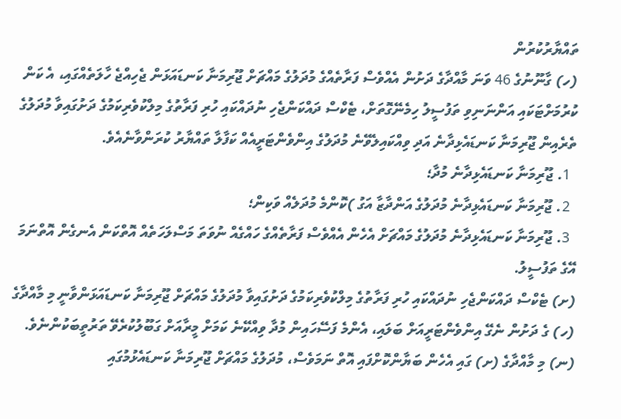ތައްޔާރުކުރުން
(ހ) ގާނޫނުގެ 46 ވަނަ މާއްދާގެ ދަށުން އެއްވެސް ފަރާތެއްގެ މުދަލުގެ މައްޗަށް ޖޫރިމަނާ ކަނޑައަޅަން ޖެހިއްޖެ ހާލަތެއްގައި، އެ ކަން ކުރުމަށްޓަކައި އަންނަނިވި ތަފުސީލު ހިމެނޭގޮތަށް، ޓެކްސް ދައްކަންޖެހި ނުދައްކައި ހުރި ފަރާތުގެ މިލްކުވެރިކަމުގެ ދަށުގައިވާ މުދަލުގެ ތެރެއިން ޖޫރިމަނާ ކަނޑައެޅިދާނެ އަދި ވިއްކައިލެވޭނެ މުދަލުގެ އިންވެންޓަރީއެއް ކަފާލާ ތައްޔާރު ކުރަންވާނެއެވެ.
  1. ޖޫރިމަނާ ކަނޑައެޅިދާނެ މުދާ؛
  2. ޖޫރިމަނާ ކަނޑައެޅިދާނެ މުދަލުގެ އަންދާޒާ އަގު )ކޮންމެ މުދަލެއް ވަކިން؛
  3. ޖޫރިމަނާ ކަނޑައެޅިދާނެ މުދަލުގެ މައްޗަށް އެހެން އެއްވެސް ފަރާތެއްގެ ހައްގެއް ނުވަތަ މަސްލަހަތެއް އޮތްކަން އެނގެން އޮތްނަމަ އޭގެ ތަފުސީލު.
(ށ) ޓެކްސް ދައްކަންޖެހި ނުދައްކައި ހުރި ފަރާތުގެ މިލްކުވެރިކަމުގެ ދަށުގައިވާ މުދަލުގެ މައްޗަށް ޖޫރިމަނާ ކަނޑައަޅަންވާނީ މި މާއްދާގެ (ހ) ގެ ދަށުން ނެގޭ އިންވެންޓަރީއަށް ބަލައި، އެންމެ ފަސޭހައިން މުދާ ވިއްކޭނެ ކަމަށް މީރާއަށް ގަބޫލުކުރެވޭ ތަރުތީބަކުންނެވެ.
(ނ) މި މާއްދާގެ (ށ) ގައި އެހެން ބަޔާންކޮށްފައި އޮތް ނަމަވެސް، މުދަލުގެ މައްޗަށް ޖޫރިމަނާ ކަނޑައެޅުމުގައި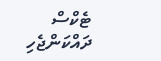ޓެކްސް ދައްކަންޖެހި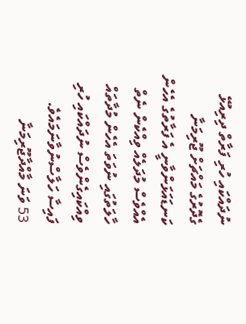ނުދައްކައި ހުރި ފަރާތް ދިރިއުޅޭ ގެދޮރުގެ މައްޗަށް ޖޫރިމަނާ ކަނޑައަޅަންވާނީ އެ ފަރާތުގެ އެހެން އެއްވެސް މުދަލެއް ވިއްކެން ނެތް ހާލަތުގައި ނުވަތަ އެހެން މުދާތައް ވިއްކައިގެންވެސް ނުދައްކައި ހުރި ފައިސާ ހަލާސްނުވާނަމައެވެ.
53 ވަނަ މާއްދާޖޫރިމަނާ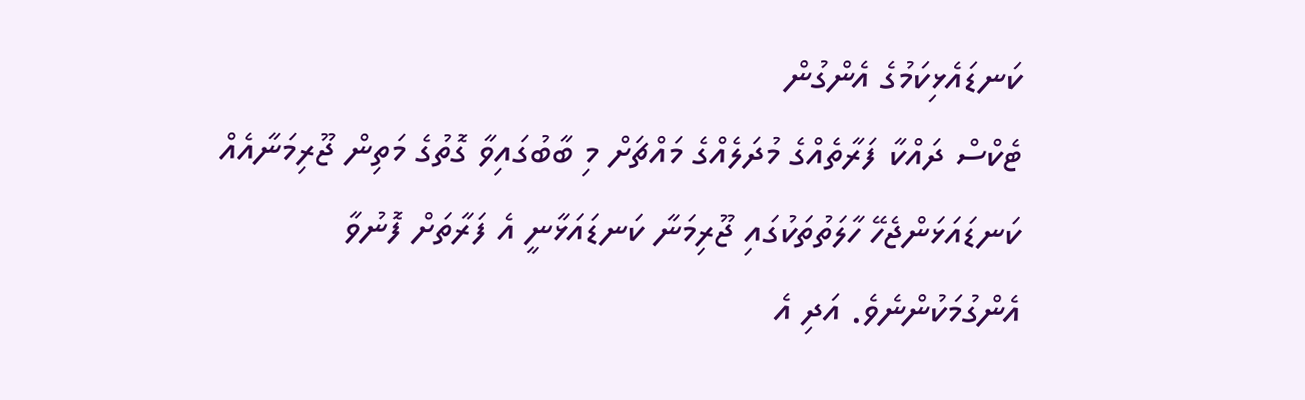ކަނޑައެޅިކަމުގެ އެންގުން
ޓެކްސް ދައްކާ ފަރާތެއްގެ މުދަލެއްގެ މައްޗަށް މި ބާބުގައިވާ ގޮތުގެ މަތިން ޖޫރިމަނާއެއް ކަނޑައަޅަންޖެހޭ ހާލަތުތަކުގައި ޖޫރިމަނާ ކަނޑައަޅާނީ އެ ފަރާތަށް ފޮނުވާ އެންގުމަކުންނެވެ. އަދި އެ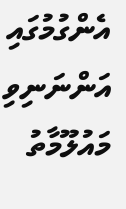އެންގުމުގައި އަންނަނިވި މައުލޫމާތު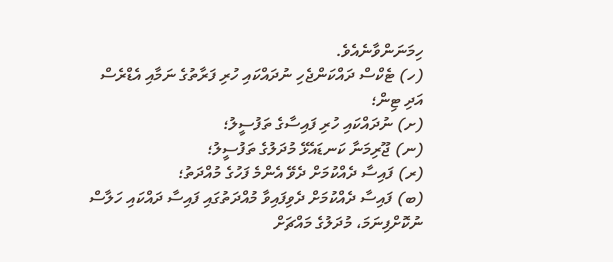ހިމަނަންވާނެއެވެ.
(ހ) ޓެކްސް ދައްކަންޖެހި ނުދައްކައި ހުރި ފަރާތުގެ ނަމާއި އެޑްރެސް އަދި ޓިން؛
(ށ) ނުދައްކައި ހުރި ފައިސާގެ ތަފުސީލު؛
(ނ) ޖޫރިމަނާ ކަނޑައެޅޭ މުދަލުގެ ތަފުސީލު؛
(ރ) ފައިސާ ދެއްކުމަށް ދެވޭ އެންމެ ފަހުގެ މުއްދަތު؛
(ބ) ފައިސާ ދެއްކުމަށް ދެވިފައިވާ މުއްދަތުގައި ފައިސާ ދައްކައި ހަލާސް ނުކޮށްފިނަމަ، މުދަލުގެ މައްޗަށް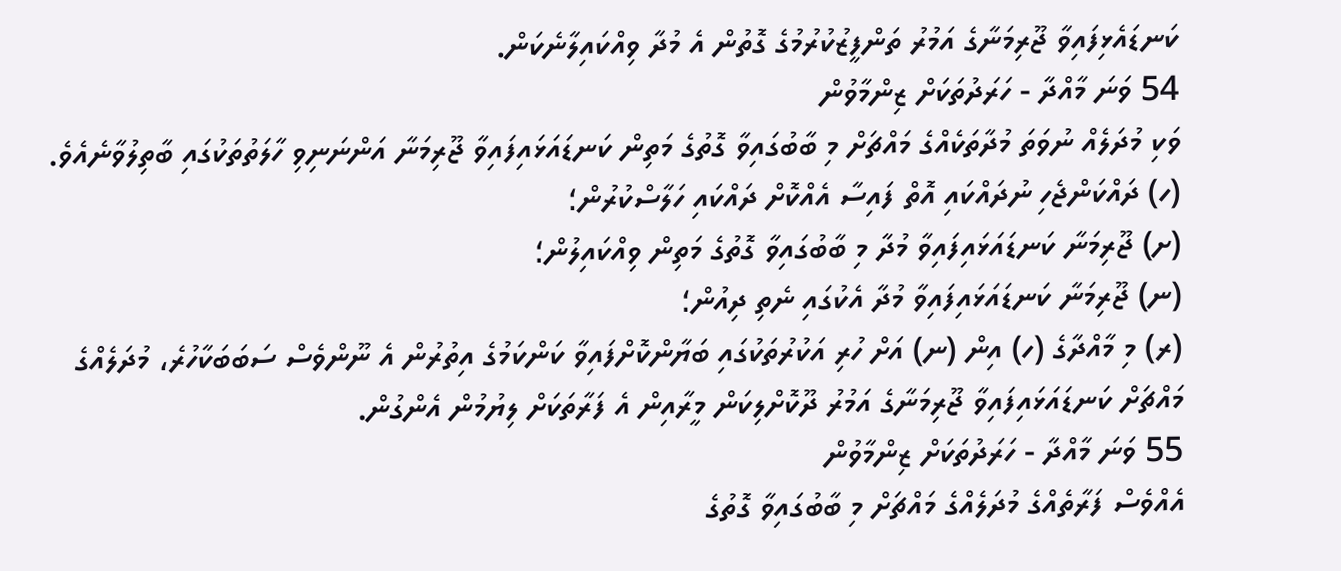ކަނޑައެޅިފައިވާ ޖޫރިމަނާގެ އަމުރު ތަންފީޒުކުރުމުގެ ގޮތުން އެ މުދާ ވިއްކައިލާނެކަން.
54 ވަނަ މާއްދާ - ހަރަދުތަކަށް ޒިންމާވުން
ވަކި މުދަލެއް ނުވަތަ މުދާތަކެއްގެ މައްޗަށް މި ބާބުގައިވާ ގޮތުގެ މަތިން ކަނޑައަޅައިފައިވާ ޖޫރިމަނާ އަންނަނިވި ހާލަތުތަކުގައި ބާތިލުވާނެއެވެ.
(ހ) ދައްކަންޖެހި ނުދައްކައި އޮތް ފައިސާ އެއްކޮށް ދައްކައި ހަލާސްކުރުން؛
(ށ) ޖޫރިމަނާ ކަނޑައަޅައިފައިވާ މުދާ މި ބާބުގައިވާ ގޮތުގެ މަތިން ވިއްކައިލުން؛
(ނ) ޖޫރިމަނާ ކަނޑައަޅައިފައިވާ މުދާ އެކުގައި ނެތި ދިއުން؛
(ރ) މި މާއްދާގެ (ހ) އިން (ނ) އަށް ހުރި އަކުރުތަކުގައި ބަޔާންކޮށްފައިވާ ކަންކަމުގެ އިތުރުން އެ ނޫންވެސް ސަބަބަކާހުރެ، މުދަލެއްގެ މައްޗަށް ކަނޑައަޅައިފައިވާ ޖޫރިމަނާގެ އަމުރު ދޫކޮށްލިކަން މީރާއިން އެ ފަރާތަކަށް ލިޔުމުން އެންގުން.
55 ވަނަ މާއްދާ - ހަރަދުތަކަށް ޒިންމާވުން
އެއްވެސް ފަރާތެއްގެ މުދަލެއްގެ މައްޗަށް މި ބާބުގައިވާ ގޮތުގެ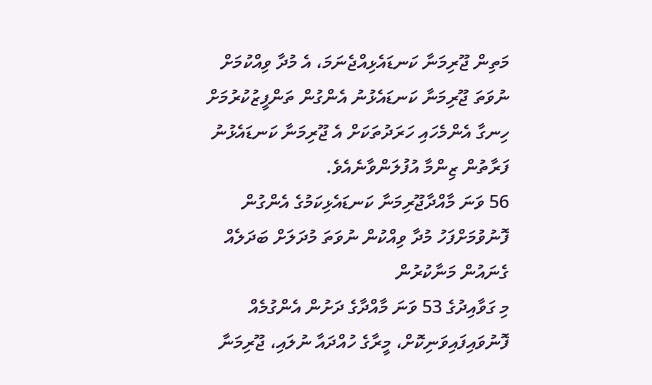މަތިން ޖޫރިމަނާ ކަނޑައެޅިއްޖެނަމަ، އެ މުދާ ވިއްކުމަށް ނުވަތަ ޖޫރިމަނާ ކަނޑައެޅުނު އެންގުން ތަންފީޒުކުރުމަށް ހިނގާ އެންމެހައި ހަރަދުތަކަށް އެ ޖޫރިމަނާ ކަނޑައެޅުނު ފަރާތުން ޒިންމާ އުފުލަންވާނެއެވެ.
56 ވަނަ މާއްދާޖޫރިމަނާ ކަނޑައެޅިކަމުގެ އެންގުން ފޮނުވުމަށްފަހު މުދާ ވިއްކުން ނުވަތަ މުދަލަށް ބަދަލެއް ގެނައުން މަނާކުރުން
މި ގަވާއިދުގެ 53 ވަނަ މާއްދާގެ ދަށުން އެންގުމެއް ފޮނުވައިފައިވަނިކޮށް، މީރާގެ ހުއްދައާ ނުލައި، ޖޫރިމަނާ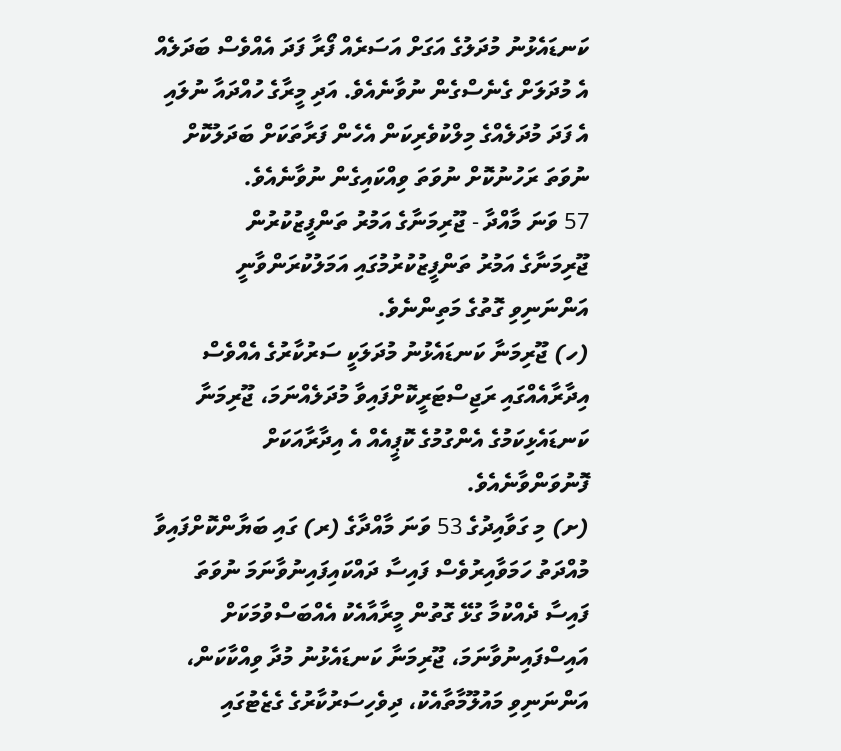ކަނޑައެޅުނު މުދަލުގެ އަގަށް އަސަރެއް ފޯރާ ފަދަ އެއްވެސް ބަދަލެއް އެ މުދަލަށް ގެނެސްގެން ނުވާނެއެވެ. އަދި މީރާގެ ހުއްދައާ ނުލައި އެ ފަދަ މުދަލެއްގެ މިލްކުވެރިކަން އެހެން ފަރާތަކަށް ބަދަލުކޮށް ނުވަތަ ރަހުނުކޮށް ނުވަތަ ވިއްކައިގެން ނުވާނެއެވެ.
57 ވަނަ މާއްދާ - ޖޫރިމަނާގެ އަމުރު ތަންފީޒުކުރުން
ޖޫރިމަނާގެ އަމުރު ތަންފީޒުކުރުމުގައި އަމަލުކުރަންވާނީ އަންނަނިވި ގޮތުގެ މަތިންނެވެ.
(ހ) ޖޫރިމަނާ ކަނޑައެޅުނު މުދަލަކީ ސަރުކާރުގެ އެއްވެސް އިދާރާއެއްގައި ރަޖިސްޓަރީކޮށްފައިވާ މުދަލެއްނަމަ، ޖޫރިމަނާ ކަނޑައެޅިކަމުގެ އެންގުމުގެ ކޮޕީއެއް އެ އިދާރާއަކަށް ފޮނުވަންވާނެއެވެ.
(ށ) މި ގަވާއިދުގެ 53 ވަނަ މާއްދާގެ (ރ) ގައި ބަޔާންކޮށްފައިވާ މުއްދަތު ހަމަވާއިރުވެސް ފައިސާ ދައްކައިފައިނުވާނަމަ ނުވަތަ ފައިސާ ދެއްކުމާ ގުޅޭ ގޮތުން މީރާއާއެކު އެއްބަސްވުމަކަށް އައިސްފައިނުވާނަމަ، ޖޫރިމަނާ ކަނޑައެޅުނު މުދާ ވިއްކާކަން، އަންނަނިވި މައުލޫމާތާއެކު، ދިވެހިސަރުކާރުގެ ގެޒެޓުގައި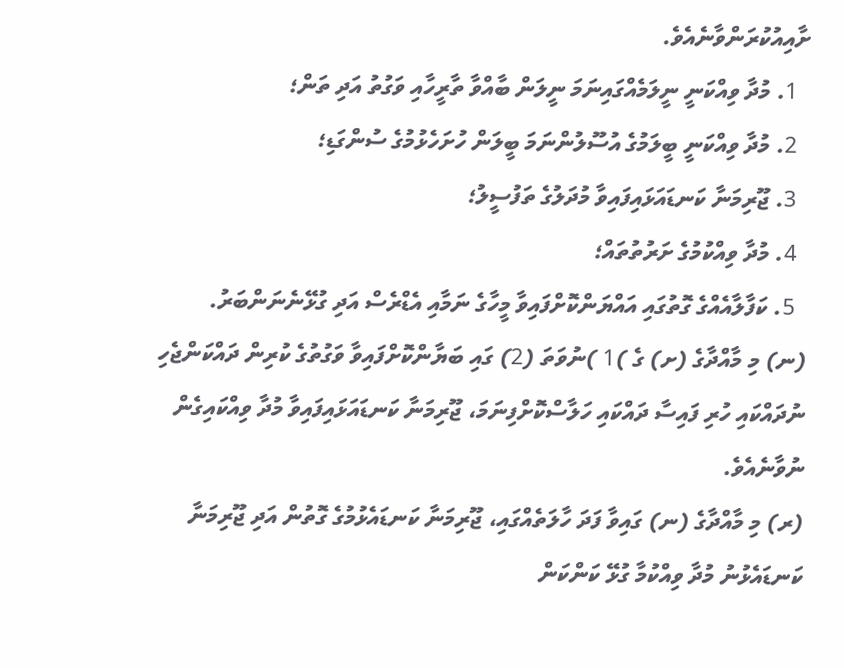ށާއިއުކުރަންވާނެއެވެ.
  1. މުދާ ވިއްކަނީ ނީލަމެއްގައިނަމަ ނީލަން ބާއްވާ ތާރީހާއި ވަގުތު އަދި ތަން؛
  2. މުދާ ވިއްކަނީ ބީލަމުގެ އުސޫލުންނަމަ ބީލަން ހުށަހެޅުމުގެ ސުންގަޑި؛
  3. ޖޫރިމަނާ ކަނޑައަޅައިފައިވާ މުދަލުގެ ތަފުސީލު؛
  4. މުދާ ވިއްކުމުގެ ށަރުތުތައް؛
  5. ކަފާލާއެއްގެ ގޮތުގައި އައްޔަންކޮށްފައިވާ މީހާގެ ނަމާއި އެޑްރެސް އަދި ގުޅޭނެނަންބަރު.
(ނ) މި މާއްދާގެ (ށ) ގެ )1 )ނުވަތަ (2) ގައި ބަޔާންކޮށްފައިވާ ވަގުތުގެ ކުރިން ދައްކަންޖެހި ނުދައްކައި ހުރި ފައިސާ ދައްކައި ހަލާސްކޮށްފިނަމަ، ޖޫރިމަނާ ކަނޑައަޅައިފައިވާ މުދާ ވިއްކައިގެން ނުވާނެއެވެ.
(ރ) މި މާއްދާގެ (ނ) ގައިވާ ފަދަ ހާލަތެއްގައި، ޖޫރިމަނާ ކަނޑައެޅުމުގެ ގޮތުން އަދި ޖޫރިމަނާ ކަނޑައެޅުނު މުދާ ވިއްކުމާ ގުޅޭ ކަންކަން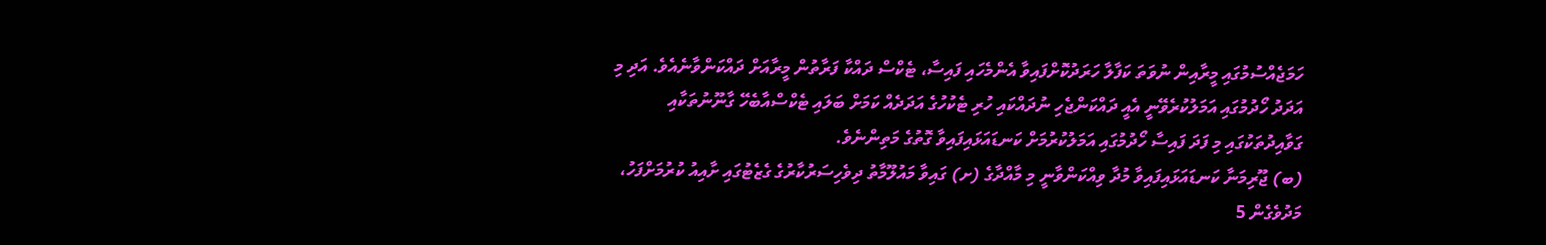ހަމަޖެއްސުމުގައި މީރާއިން ނުވަތަ ކަފާލާ ހަރަދުކޮށްފައިވާ އެންމެހައި ފައިސާ، ޓެކްސް ދައްކާ ފަރާތުން މީރާއަށް ދައްކަންވާނެއެވެ. އަދި މި އަދަދު ހޯދުމުގައި އަމަލުކުރެވޭނީ އެއީ ދައްކަންޖެހި ނުދައްކައި ހުރި ޓެކުހުގެ އަދަދެއް ކަމަށް ބަލައި ޓެކްސްއާބެހޭ ގާނޫނުތަކާއި ގަވާއިދުތަކުގައި މި ފަދަ ފައިސާ ހޯދުމުގައި އަމަލުކުރުމަށް ކަނޑައަޅައިފައިވާ ގޮތުގެ މަތިންނެވެ.
(ބ) ޖޫރިމަނާ ކަނޑައަޅައިފައިވާ މުދާ ވިއްކަންވާނީ މި މާއްދާގެ (ށ) ގައިވާ މައުލޫމާތު ދިވެހިސަރުކާރުގެ ގެޒެޓުގައި ށާއިއު ކުރުމަށްފަހު، މަދުވެގެން 5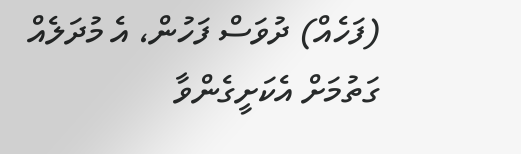(ފަހެއް) ދުވަސް ފަހުން، އެ މުދަލެއް ގަތުމަށް އެކަށީގެންވާ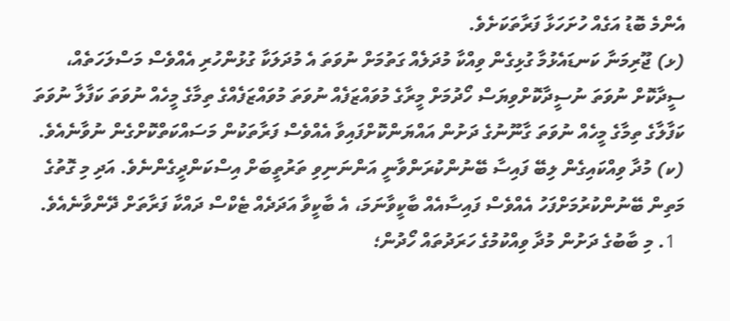އެންމެ ބޮޑު އަގެއް ހުށަހަޅާ ފަރާތަކަށެވެ.
(ޅ) ޖޫރިމަނާ ކަނޑައެޅުމާ ގުޅިގެން ވިއްކާ މުދަލެއް ގަތުމަށް ނުވަތަ އެ މުދަލަކާ ގުޅުންހުރި އެއްވެސް މަސްލަހަތެއް، ސީދާކޮށް ނުވަތަ ނުސީދާކޮށްވިޔަސް ހޯދުމަށް މީރާގެ މުވައްޒަފެއް ނުވަތަ މުވައްޒަފެއްގެ ތިމާގެ މީހެއް ނުވަތަ ކަފާލާ ނުވަތަ ކަފާލާގެ ތިމާގެ މީހެއް ނުވަތަ ގާނޫނުގެ ދަށުން އައްޔަންކޮށްފައިވާ އެއްވެސް ފަރާތަކުން މަސައްކަތްކޮށްގެން ނުވާނެއެވެ.
(ކ) މުދާ ވިއްކައިގެން ލިބޭ ފައިސާ ބޭނުންކުރަންވާނީ އަންނަނިވި ތަރުތީބަށް އިސްކަންދީގެންނެވެ. އަދި މި ގޮތުގެ މަތިން ބޭނުންކުރުމަށްފަހު އެއްވެސް ފައިސާއެއް ބާކީވާނަމަ، އެ ބާކީވާ އަދަދެއް ޓެކްސް ދައްކާ ފަރާތަށް ދޭންވާނެއެވެ.
  1. މި ބާބުގެ ދަށުން މުދާ ވިއްކުމުގެ ހަރަދުތައް ހޯދުން؛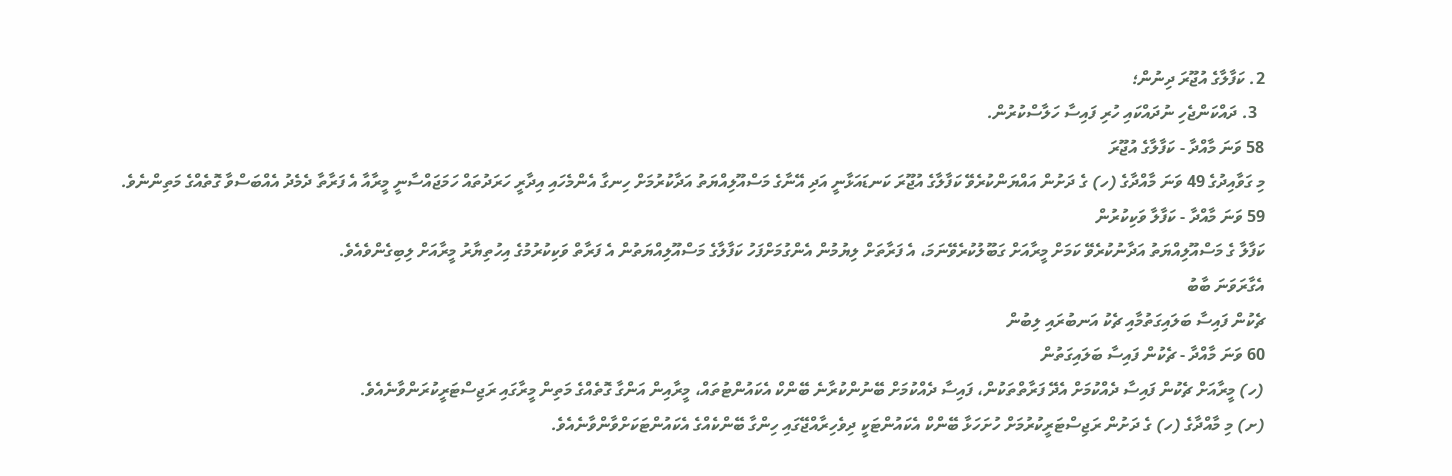2. ކަފާލާގެ އުޖޫރަ ދިނުން؛
  3. ދައްކަންޖެހި ނުދައްކައި ހުރި ފައިސާ ހަލާސްކުރުން.
58 ވަނަ މާއްދާ - ކަފާލާގެ އުޖޫރަ
މި ގަވާއިދުގެ 49 ވަނަ މާއްދާގެ (ހ) ގެ ދަށުން އައްޔަންކުރެވޭ ކަފާލާގެ އުޖޫރަ ކަނޑައަޅާނީ އަދި އޭނާގެ މަސްއޫލިއްޔަތު އަދާކުރުމަށް ހިނގާ އެންމެހައި އިދާރީ ހަރަދުތައް ހަމަޖައްސާނީ މީރާއާ އެ ފަރާތާ ދެމެދު އެއްބަސްވާ ގޮތެއްގެ މަތިންނެވެ.
59 ވަނަ މާއްދާ - ކަފާލާ ވަކިކުރުން
ކަފާލާ ގެ މަސްއޫލިއްޔަތު އަދާނުކުރެވޭ ކަމަށް މީރާއަށް ގަބޫލުކުރެވޭނަމަ، އެ ފަރާތަށް ލިޔުމުން އެންގުމަށްފަހު ކަފާލާގެ މަސްއޫލިއްޔަތުން އެ ފަރާތް ވަކިކުރުމުގެ އިހުތިޔާރު މީރާއަށް ލިބިގެންވެއެވެ.
އެގާރަވަނަ ބާބު
ޗެކުން ފައިސާ ބަލައިގަތުމާއި ޗެކު އަނބުރައި ލިބުން
60 ވަނަ މާއްދާ - ޗެކުން ފައިސާ ބަލައިގަތުން
(ހ) މީރާއަށް ޗެކުން ފައިސާ ދެއްކުމަށް އެދޭ ފަރާތްތަކުން، ފައިސާ ދެއްކުމަށް ބޭނުންކުރާނެ ބޭންކް އެކައުންޓުތައް، މީރާއިން އަންގާ ގޮތެއްގެ މަތިން މީރާގައި ރަޖިސްޓަރީކުރަންވާނެއެވެ.
(ށ) މި މާއްދާގެ (ހ) ގެ ދަށުން ރަޖިސްޓަރީކުރުމަށް ހުށަހަޅާ ބޭންކް އެކައުންޓަކީ ދިވެހިރާއްޖޭގައި ހިންގާ ބޭންކެއްގެ އެކައުންޓަކަށްވާންވާނެއެވެ.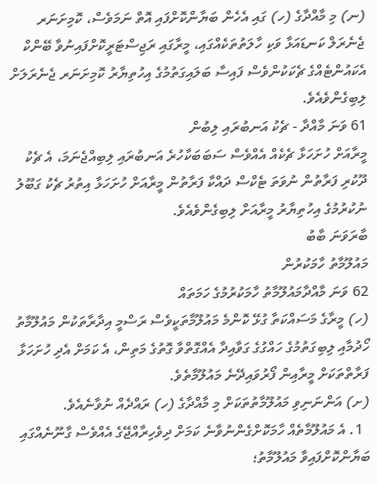(ނ) މި މާއްދާގެ (ހ) ގައި އެހެން ބަޔާންކޮށްފައި އޮތް ނަމަވެސް، ކޮމިށަނަރ ޖެނެރަލް ކަނޑައަޅާ ވަކި ހާލަތުތަކެއްގައި، މީރާގައި ރަޖިސްޓަރީކޮށްފައިނުވާ ބޭންކް އެކައުންޓެއްގެ ޗެކަކުންވެސް ފައިސާ ބަލައިގަތުމުގެ އިހުތިޔާރު ކޮމިށަނަރ ޖެނެރަލަށް ލިބިގެންވެއެވެ.
61 ވަނަ މާއްދާ - ޗެކު އަނބުރައި ލިބުން
މީރާއަށް ހުށަހަޅާ ޗެކެއް އެއްވެސް ސަބަބަކާހުރެ އަނބުރައި ލިބިއްޖެނަމަ، އެ ޗެކު ދޫކުރި ފަރާތުން ނުވަތަ ޓެކްސް ދައްކާ ފަރާތުން މީރާއަށް ހުށަހަޅާ އިތުރު ޗެކު ގަބޫލު ނުކުރުމުގެ އިހުތިޔާރު މީރާއަށް ލިބިގެންވެއެވެ.
ބާރަވަނަ ބާބު
މައުލޫމާތު ހާމަކުރުން
62 ވަނަ މާއްދާމައުލޫމާތު ހާމަކުރުމުގެ ހަމަތައް
(ހ) މީރާގެ މަސައްކަތާ ގުޅޭ ކޮންމެ މައުލޫމާތަކީވެސް ރަސްމީ އިދާރާތަކުން މައުލޫމާތު ހޯދުމާއި ލިބިގަތުމުގެ ހައްގުގެ ގަވާއިދާ އެއްގޮތްވާ ގޮތުގެ މަތިން، އެ ކަމަށް އެދި ހުށަހަޅާ ފަރާތްތަކަށް މީރާއިން ފޯރުވައިދޭނެ މައުލޫމާތެވެ.
(ށ) އަންނަނިވި މައުލޫމާތުތަކަށް މި މާއްދާގެ (ހ) ރައްދެއް ނުވާނެއެވެ.
  1. އެ މައުލޫމާތެއް ހާމަކޮށްގެންނުވާނެ ކަމަށް ދިވެހިރާއްޖޭގެ އެއްވެސް ގާނޫނެއްގައި ބަޔާންކޮށްފައިވާ މައުލޫމާތު؛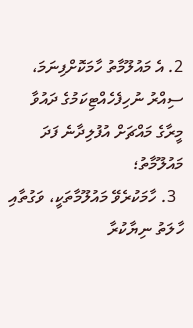2. އެ މައުލޫމާތު ހާމަކޮށްފިނަމަ، ސިއްރު ނުހިފެހެއްޓިކަމުގެ ދައުވާ މީރާގެ މައްޗަށް އުފުލިދާނެ ފަދަ މައުލޫމާތު؛
  3. ހާމަކުރެވޭ މައުލޫމާތަކީ، ވަގުތާއި ހާލަތު ނިޔާކުރާ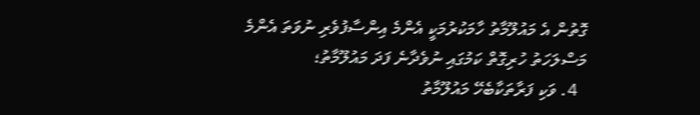ގޮތުން އެ މައުލޫމާތު ހާމަކުރުމަކީ އެންމެ އިންސާފުވެރި ނުވަތަ އެންމެ މަސްލަހަތު ހުރިގޮތް ކަމުގައި ނުވެދާނެ ފަދަ މައުލޫމާތު؛
  4. ވަކި ފަރާތަކާބެހޭ މައުލޫމާތު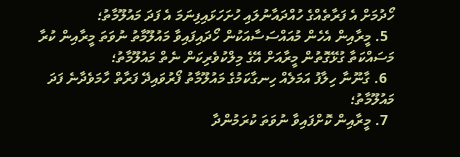ހޯދުމަށް އެ ފަރާތެއްގެ ހުއްދައާނުލައި ހުށަހަޅައިފިނަމަ އެ ފަދަ މައުލޫމާތު؛
  5. މީރާއިން އެހެން މުއައްސަސާއަކުން ހޯދައިފައިވާ މައުލޫމާތު ނުވަތަ މީރާއިން ކުރާ މަސައްކަތާ ގުޅޭގޮތުން މީރާއަށް އޭގެ މިލްކުވެރިކަން ނެތް މައުލޫމާތު؛
  6. ގާނޫނާ ހިލާފު އަމަލެއް ހިނގާކަމުގެ މައުލޫމާތު ފޯރުވައިދޭ ފަރާތް ހާމަވެދާނެ ފަދަ މައުލޫމާތު؛
  7. މީރާއިން ކޮށްފައިވާ ނުވަތަ ކުރަމުންދާ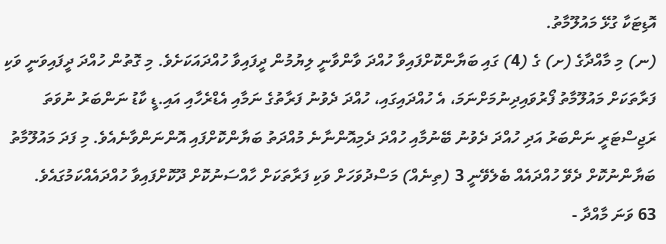އޮޑިޓަކާ ގުޅޭ މައުލޫމާތު.
(ނ) މި މާއްދާގެ (ށ) ގެ (4) ގައި ބަޔާންކޮށްފައިވާ ހުއްދަ ވާންވާނީ ލިޔުމުން ދީފައިވާ ހުއްދައަކަށެވެ. މި ގޮތުން ހުއްދަ ދީފައިވަނީ ވަކި ފަރާތަކަށް މައުލޫމާތު ފޯރުވައިދިނުމަށްނަމަ، އެ ހުއްދައިގައި، ހުއްދަ ދެވުނު ފަރާތުގެ ނަމާއި އެޑްރެހާއި އައި.ޑީ ކާޑު ނަންބަރު ނުވަތަ ރަޖިސްޓަރީ ނަންބަރު އަދި ހުއްދަ ދެވުނު ބޭނުމާއި ހުއްދަ ދެމިއޮންނާނެ މުއްދަތު ބަޔާންކޮށްފައި އޮންނަންވާނެއެވެ. މި ފަދަ މައުލޫމާތު ބަޔާންނުކޮށް ދެވޭ ހުއްދައެއް ބެލެވޭނީ 3 (ތިނެއް) މަސްދުވަހަށް ވަކި ފަރާތަކަށް ހާއްސަނުކޮށް ދޫކޮށްފައިވާ ހުއްދައެއްކަމުގައެވެ.
63 ވަނަ މާއްދާ -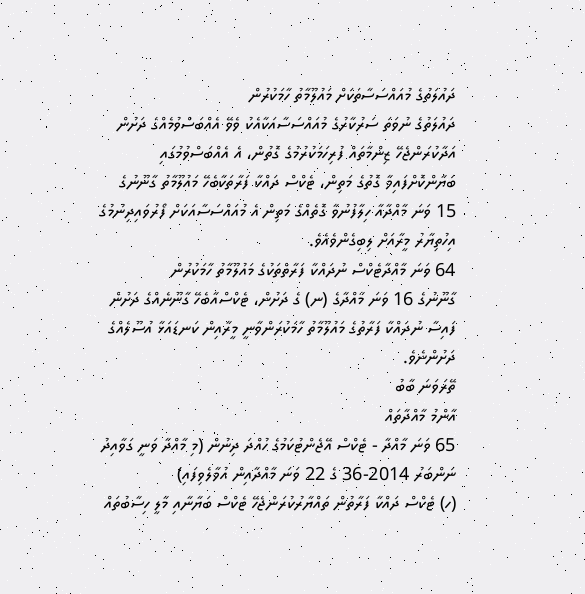ދައުލަތުގެ މުއައްސަސާތަކަށް މައުލޫމާތު ހާމަކުރުން
ދައުލަތުގެ ނުވަތަ ސަރުކާރުގެ މުއައްސަސާއަކާއެކު ވެވޭ އެއްބަސްވުމެއްގެ ދަށުން އަދާކުރަންޖެހޭ ޒިންމާތައް ފުރިހަމަކުރުމުގެ ގޮތުން، އެ އެއްބަސްވުމުގައި ބަޔާންކޮށްފައިވާ ގޮތުގެ މަތިން، ޓެކްސް ދައްކާ ފަރާތަކާބެހޭ މައުލޫމާތު ގާނޫނުގެ 15 ވަނަ މާއްދާއާ ހިލާފުނުވާ ގޮތެއްގެ މަތިން އެ މުއައްސަސާއަކަށް ފޯރުވައިދިނުމުގެ އިހުތިޔާރު މީރާއަށް ލިބިގެންވެއެވެ.
64 ވަނަ މާއްދާޓެކްސް ނުދައްކާ ފަރާތްތަކުގެ މައުލޫމާތު ހާމަކުރުން
ގާނޫނުގެ 16 ވަނަ މާއްދާގެ (ނ) ގެ ދަށުން، ޓެކްސްއާބެހޭ ގާނޫނެއްގެ ދަށުން ފައިސާ ނުދައްކާ ފަރާތުގެ މައުލޫމާތު ހާމަކުރަންވާނީ މީރާއިން ކަނޑައަޅާ އުސޫލެއްގެ ދަށުންނެވެ.
ތޭރަވަނަ ބާބު
އާންމު މާއްދާތައް
65 ވަނަ މާއްދާ - ޓެކްސް އޭޖެންޓުކަމުގެ ހުއްދަ ދިނުން (މި މާއްދާ ވަނީ ގަވާއިދު ނަންބަރު 2014-36 ގެ 22 ވަނަ މާއްދާއިން އުވާލެވިފައި)
(ހ) ޓެކްސް ދައްކާ ފަރާތުން ތައްޔާރުކުރަންޖެހޭ ޓެކްސް ބަޔާނާއި މާލީ ހިސާބުތައް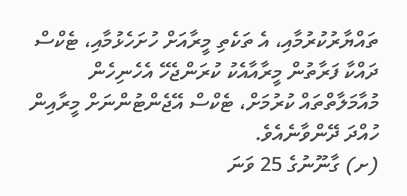ތައްޔާރުކުރުމާއި، އެ ތަކެތި މީރާއަށް ހުށަހެޅުމާއި، ޓެކްސް ދައްކާ ފަރާތުން މީރާއާއެކު ކުރަންޖެހޭ އެހެނިހެން މުއާމަލާތްތައް ކުރުމަށް، ޓެކްސް އޭޖެންޓުންނަށް މީރާއިން ހުއްދަ ދޭންވާނެއެވެ.
(ށ) ގާނޫނުގެ 25 ވަނަ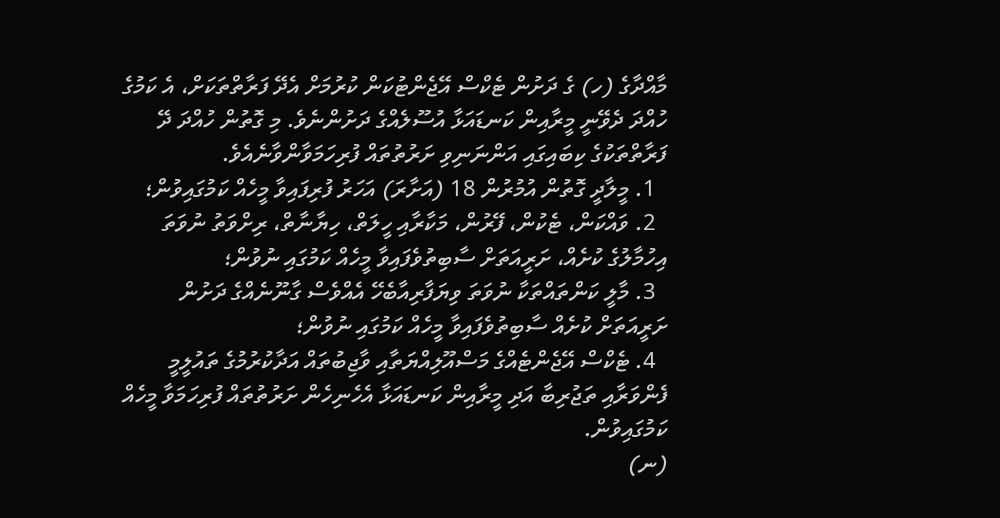މާއްދާގެ (ހ) ގެ ދަށުން ޓެކްސް އޭޖެންޓުކަން ކުރުމަށް އެދޭ ފަރާތްތަކަށް، އެ ކަމުގެ ހުއްދަ ދެވޭނީ މީރާއިން ކަނޑައަޅާ އުސޫލެއްގެ ދަށުންނެވެ. މި ގޮތުން ހުއްދަ ދޭ ފަރާތްތަކުގެ ކިބައިގައި އަންނަނިވި ށަރުތުތައް ފުރިހަމަވާންވާނެއެވެ.
  1. މީލާދީ ގޮތުން އުމުރުން 18 (އަށާރަ) އަހަރު ފުރިފައިވާ މީހެއް ކަމުގައިވުން؛
  2. ވައްކަން، ޓެކުން، ފޭރުން، މަކާރާއި ހީލަތް، ހިޔާނާތް، ރިށްވަތު ނުވަތަ އިހުމާލުގެ ކުށެއް، ށަރީއަތަށް ސާބިތުވެފައިވާ މީހެއް ކަމުގައި ނުވުން؛
  3. މާލީ ކަންތައްތަކާ ނުވަތަ ވިޔަފާރިއާބެހޭ އެއްވެސް ގާނޫނެއްގެ ދަށުން ށަރީއަތަށް ކުށެއް ސާބިތުވެފައިވާ މީހެއް ކަމުގައި ނުވުން؛
  4. ޓެކްސް އޭޖެންޓެއްގެ މަސްއޫލިއްޔަތާއި ވާޖިބުތައް އަދާކުރުމުގެ ތައުލީމީ ފެންވަރާއި ތަޖުރިބާ އަދި މީރާއިން ކަނޑައަޅާ އެހެނިހެން ށަރުތުތައް ފުރިހަމަވާ މީހެއް ކަމުގައިވުން.
(ނ)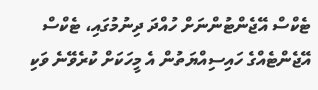ޓެކްސް އޭޖެންޓުންނަށް ހުއްދަ ދިނުމުގައި، ޓެކްސް އޭޖެންޓެއްގެ ހައިސިއްޔަތުން އެ މީހަކަށް ކުރެވޭނެ ވަކި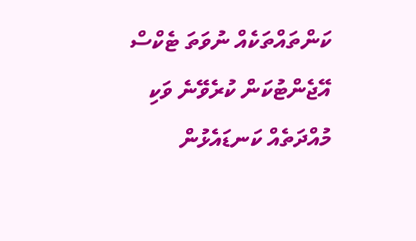ކަންތައްތަކެއް ނުވަތަ ޓެކްސް އޭޖެންޓުކަން ކުރެވޭނެ ވަކި މުއްދަތެއް ކަނޑައެޅުން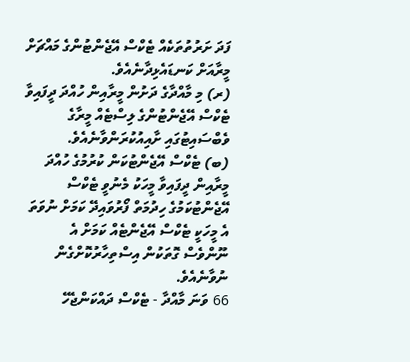ފަދަ ށަރުތުތަކެއް ޓެކްސް އޭޖެންޓުންގެ މައްޗަށް މީރާއަށް ކަނޑައެޅިދާނެއެވެ.
(ރ) މި މާއްދާގެ ދަށުން މީރާއިން ހުއްދަ ދީފައިވާ ޓެކްސް އޭޖެންޓުންގެ ލިސްޓެއް މީރާގެ ވެބްސައިޓުގައި ށާއިއުކުރަންވާނެއެވެ.
(ބ) ޓެކްސް އޭޖެންޓުކަން ކުރުމުގެ ހުއްދަ މީރާއިން ދީފައިވާ މީހަކު މެނުވީ ޓެކްސް އޭޖެންޓުކަމުގެ ހިދުމަތް ފޯރުވައިދޭ ކަމަށް ނުވަތަ އެ މީހަކީ ޓެކްސް އޭޖެންޓެއް ކަމަށް އެ ނޫންވެސް ގޮތަކުން އިސްތިހާރުކޮށްގެން ނުވާނެއެވެ.
66 ވަނަ މާއްދާ - ޓެކްސް ދައްކަންޖެހޭ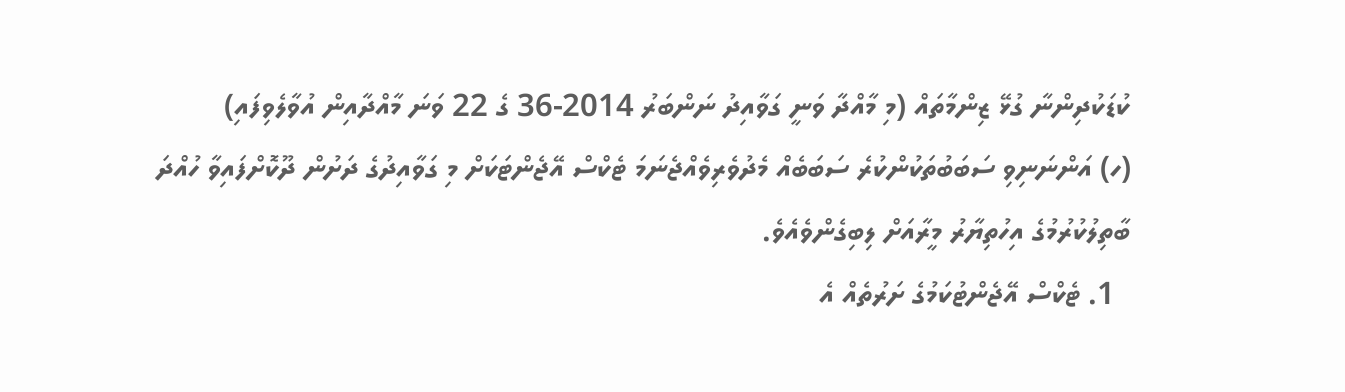ކުޑަކުދިންނާ ގުޅޭ ޒިންމާތައް (މި މާއްދާ ވަނީ ގަވާއިދު ނަންބަރު 2014-36 ގެ 22 ވަނަ މާއްދާއިން އުވާލެވިފައި)
(ހ) އަންނަނިވި ސަބަބުތަކުންކުރެ ސަބަބެއް މެދުވެރިވެއްޖެނަމަ ޓެކްސް އޭޖެންޓަކަށް މި ގަވާއިދުގެ ދަށުން ދޫކޮށްފައިވާ ހުއްދަ ބާތިލުކުރުމުގެ އިހުތިޔާރު މީރާއަށް ލިބިގެންވެއެވެ.
  1. ޓެކްސް އޭޖެންޓުކަމުގެ ށަރުތެއް އެ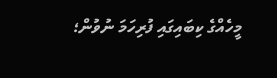މީހެއްގެ ކިބައިގައި ފުރިހަމަ ނުވުން؛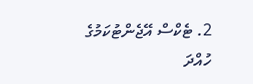2. ޓެކްސް އޭޖެންޓުކަމުގެ ހުއްދަ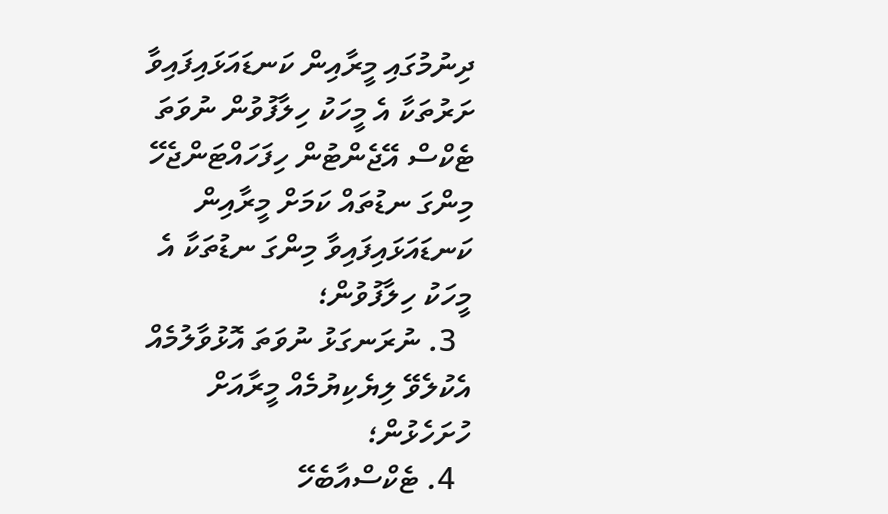ދިނުމުގައި މީރާއިން ކަނޑައަޅައިފައިވާ ށަރުތަކާ އެ މީހަކު ހިލާފުވުން ނުވަތަ ޓެކްސް އޭޖެންޓުން ހިފަހައްޓަންޖެހޭ މިންގަ ނޑުތައް ކަމަށް މީރާއިން ކަނޑައަޅައިފައިވާ މިންގަ ނޑުތަކާ އެ މީހަކު ހިލާފުވުން؛
  3. ނުރަނގަޅު ނުވަތަ އޮޅުވާލުމެއް އެކުލެވޭ ލިޔެކިޔުމެއް މީރާއަށް ހުށަހެޅުން؛
  4. ޓެކްސްއާބެހޭ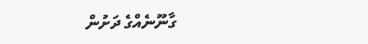ގާނޫނެއްގެ ދަށުން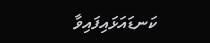ކަނޑައަޅައިފައިވާ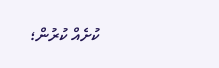ކުށެއް ކުރުން؛